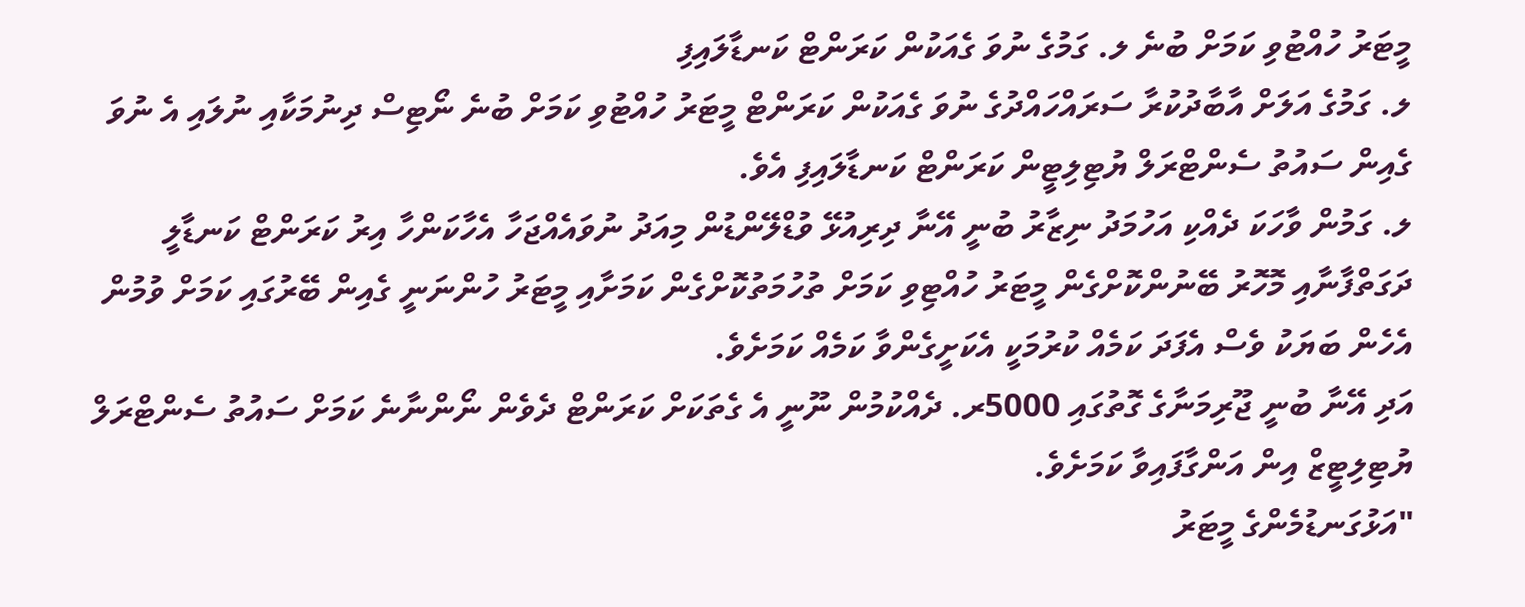މީޓަރު ހުއްޓުވި ކަމަށް ބުނެ ލ. ގަމުގެ ނުވަ ގެއަކުން ކަރަންޓް ކަނޑާލައިފި
ލ. ގަމުގެ އަލަށް އާބާދުކުރާ ސަރައްހައްދުގެ ނުވަ ގެއަކުން ކަރަންޓް މީޓަރު ހުއްޓުވި ކަމަށް ބުނެ ނޯޓިސް ދިނުމަކާއި ނުލައި އެ ނުވަ ގެއިން ސައުތު ސެންޓްރަލް ޔުޓިލިޓީން ކަރަންޓް ކަނޑާލައިފި އެވެ.
ލ. ގަމުން ވާހަކަ ދެއްކި އަހުމަދު ނިޒާރު ބުނީ އޭނާ ދިރިއުޅޭ ވުޑްލޭންޑުން މިއަދު ނުވައެއްޖަހާ އެހާކަންހާ އިރު ކަރަންޓް ކަނޑާލީ ދަގަތްފާނާއި މޮހޮރު ބޭނުންކޮށްގެން މީޓަރު ހުއްޓިވި ކަމަށް ތުހުމަތުކޮށްގެން ކަމަށާއި މީޓަރު ހުންނަނީ ގެއިން ބޭރުގައި ކަމަށް ވުމުން އެހެން ބަޔަކު ވެސް އެފަދަ ކަމެއް ކުރުމަކީ އެކަށީގެންވާ ކަމެއް ކަމަށެވެ.
އަދި އޭނާ ބުނީ ޖޫރިމަނާގެ ގޮތުގައި 5000ރ. ދެއްކުމުން ނޫނީ އެ ގެތަކަށް ކަރަންޓް ދެވެން ނޯންނާނެ ކަމަށް ސައުތު ސެންޓްރަލް ޔުޓިލިޓީޒް އިން އަންގާފައިވާ ކަމަށެވެ.
"އަޅުގަނޑުމެންގެ މީޓަރު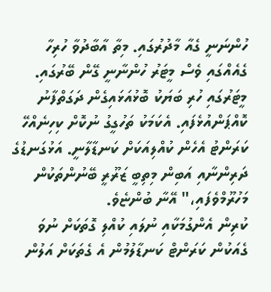ހުންނަނީ ގެއާ މާދުރުގައި. މިތާ އާބާދުވާ ހުރިހާ ގެއެއްގައި ވެސް މީޓަރު ހުންނާނީ ގޭން ބޭރުގައި. މީޓަރުގައި ހުރި ބަޔަކު ބޮޅުއަޅައިގެން ދަގަތްފާނު ކޮއްޕަންއުޅެފައި. އެކަމަކު ތަހުގީގު ނުކޮށް ކިހިނެއްހޭ ކަރަންޓު އެހެން ކުއްލިއަކަށް ކަނޑާލާނީ. އަޅުގަނޑުގެ ދަރިންނާއި އަބިން މިތިބީ ޒަރޫރީ ބޭނުންތަކުން މަހުރޫމްވެފައި،" އޭނާ ބުންޏެވެ.
ކުރިން އެންގުމަކާއި ނުލައި ކުއްލި ގޮތަކަށް ނުވަ ގެއަކުން ކަރަންޓް ކަނޑާލުމުން އެ ގެތަކަށް އަލުން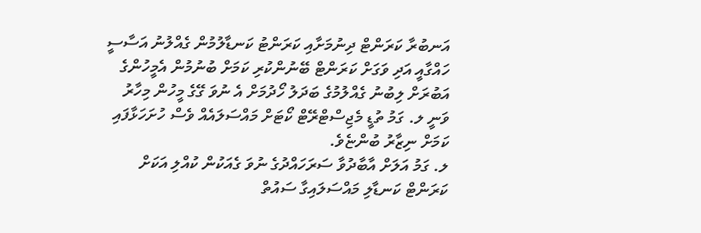އަނބުރާ ކަރަންޓް ދިނުމަށާއި ކަރަންޓު ކަނޑާލުމުން ގެއްލުނު އަސާސީ ހައްގާއީ އަދި ވަގަށް ކަރަންޓް ބޭނުންކުރި ކަމަށް ބުނުމުން އެމީހުންގެ އަބުރަށް ލިބުނު ގެއްލުމުގެ ބަދަލު ހޯދުމަށް އެ ނުވަ ގޭގެ މީހުން މިހާރު ވަނީ ލ. ގަމު ތުޑީ މެޖިސްޓްރޭޓް ކޯޓަށް މައްސަލައެއް ވެސް ހުށަހަޅާފައި ކަމަށް ނިޒާރު ބުންޏެވެ.
ލ. ގަމު އަލަށް އާބާދުވާ ސަރަހައްދުގެ ނުވަ ގެއަކުން ކުއްލި އަކަށް ކަރަންޓް ކަނޑާލި މައްސަލައިގާ ސައުތް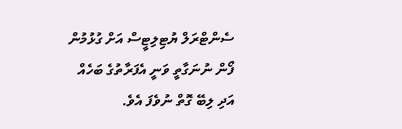ސެންޓްރަލް ޔުޓިލިޓީސް އަށް ގުޅުމުން ފޯން ނުނަގާތީ ވަނީ އެފަރާތުގެ ބަހެއް އަދި ލިބޭ ގޮތް ނުވެފަ އެވެ.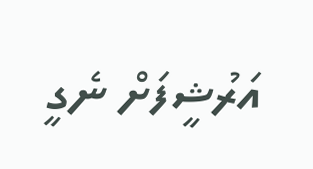އަރުޝީފަށް ނެގީ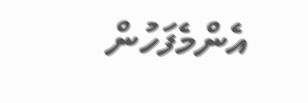އެންމެފަހުން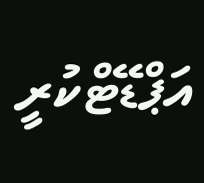އަޕްޑޭޓްކުރީ